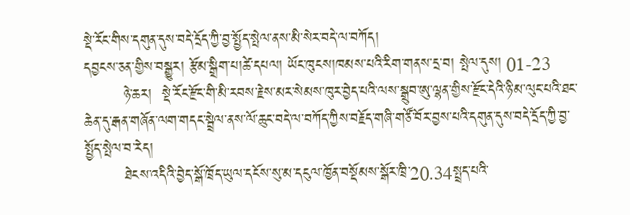སྡེ་རོང་གིས་དགུན་དུས་བདེ་དྲོད་ཀྱི་བྱ་སྤྱོད་སྤེལ་ནས་མི་སེར་བདེ་ལ་བཀོད།
དབྱངས་ཅན་གྱིས་བསྒྱུར། རྩོམ་སྒྲིག་པ།ཚེ་དཔལ། ཡོང་ཁུངས།ཁམས་པའི་རིག་གནས་དྲ་བ། སྤེལ་དུས། 01-23
        ཉེ་ཆར།  སྡེ་རོང་རྫོང་གི་མི་རབས་རྗེས་མར་སེམས་ཁུར་བྱེད་པའི་ལས་སྒྲུབ་ཨུ་ལྷན་གྱིས་རྫོང་དེའི་ཉི་མ་ལུང་པའི་ཐང་ཆེན་དུ་རྒན་གཞོན་ལག་གདང་སྦྲེལ་ནས་ལོ་ཆུང་བདེ་ལ་བཀོད་ཀྱིས་བརྗོད་གཞི་གཙོ་བོར་བྱས་པའི་དགུན་དུས་བདེ་དྲོད་ཀྱི་བྱ་སྤྱོད་སྤེལ་བ་རེད།
        ཐེངས་འདིའི་བྱེད་སྒོ་ཁྲོད་ཡུལ་དངོས་སུ་མ་དངུལ་ཁྱོན་བསྡོམས་སྒོར་ཁྲི་20.34སྤྲད་པའི་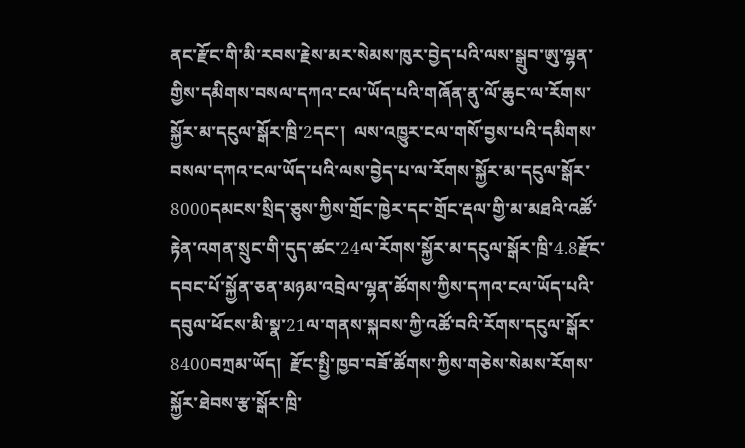ནང་རྫོང་གི་མི་རབས་རྗེས་མར་སེམས་ཁུར་བྱེད་པའི་ལས་སྒྲུབ་ཨུ་ལྷན་གྱིས་དམིགས་བསལ་དཀའ་ངལ་ཡོད་པའི་གཞོན་ནུ་ལོ་ཆུང་ལ་རོགས་སྐྱོར་མ་དངུལ་སྒོར་ཁྲི་2དང་།  ལས་འཁྱུར་ངལ་གསོ་བྱས་པའི་དམིགས་བསལ་དཀའ་ངལ་ཡོད་པའི་ལས་བྱེད་པ་ལ་རོགས་སྐྱོར་མ་དངུལ་སྒོར་8000དམངས་སྲིད་ཅུས་ཀྱིས་གྲོང་ཁྱེར་དང་གྲོང་རྡལ་གྱི་མ་མཐའི་འཚོ་རྟེན་འགན་སྲུང་གི་དུད་ཚང་24ལ་རོགས་སྐྱོར་མ་དངུལ་སྒོར་ཁྲི་4.8རྫོང་དབང་པོ་སྐྱོན་ཅན་མཉམ་འབྲེལ་ལྷན་ཚོགས་ཀྱིས་དཀའ་ངལ་ཡོད་པའི་དབུལ་ཕོངས་མི་སྣ་21ལ་གནས་སྐབས་ཀྱི་འཚོ་བའི་རོགས་དངུལ་སྒོར་8400བཀྲམ་ཡོད།  རྫོང་སྤྱི་ཁྱབ་བཟོ་ཚོགས་ཀྱིས་གཅེས་སེམས་རོགས་སྐྱོར་ཐེབས་རྩ་སྒོར་ཁྲི་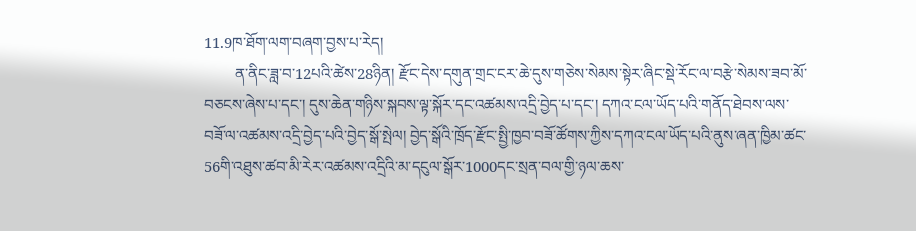11.9ཁ་ཐོག་ལག་བཞག་བྱས་པ་རེད།
        ན་ནིང་ཟླ་བ་12པའི་ཚེས་28ཉིན། རྫོང་དེས་དགུན་གྲང་ངར་ཆེ་དུས་གཅེས་སེམས་སྟེར་ཞིང་སྡེ་རོང་ལ་བརྩེ་སེམས་ཟབ་མོ་བཅངས་ཞེས་པ་དང་། དུས་ཆེན་གཉིས་སྐབས་ལྟ་སྐོར་དང་འཚམས་འདྲི་བྱེད་པ་དང་། དཀའ་ངལ་ཡོད་པའི་གནོད་ཐེབས་ལས་བཟོ་ལ་འཚམས་འདྲི་བྱེད་པའི་བྱེད་སྒོ་སྤེལ། བྱེད་སྒོའི་ཁྲོད་རྫོང་སྤྱི་ཁྱབ་བཟོ་ཚོགས་ཀྱིས་དཀའ་ངལ་ཡོད་པའི་ནུས་ཞན་ཁྱིམ་ཚང་56གི་འཐུས་ཚབ་མི་རེར་འཚམས་འདྲིའི་མ་དངུལ་སྒོར་1000དང་སྲན་བལ་གྱི་ཉལ་ཆས་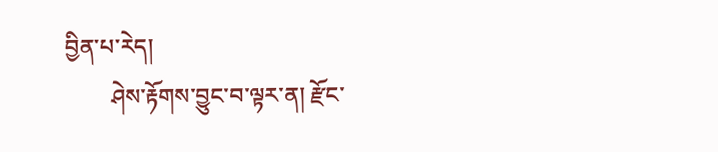བྱིན་པ་རེད།
        ཤེས་རྟོགས་བྱུང་བ་ལྟར་ན། རྫོང་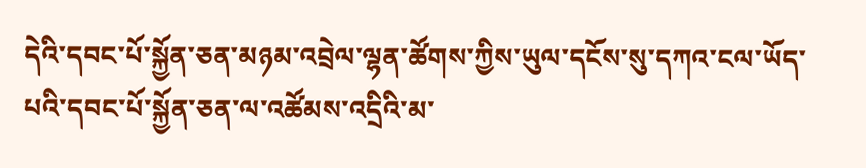དེའི་དབང་པོ་སྐྱོན་ཅན་མཉམ་འབྲེལ་ལྷན་ཚོགས་ཀྱིས་ཡུལ་དངོས་སུ་དཀའ་ངལ་ཡོད་པའི་དབང་པོ་སྐྱོན་ཅན་ལ་འཚོམས་འདྲིའི་མ་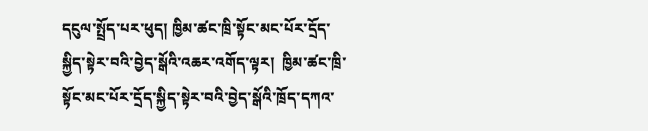དངུལ་སྤྲོད་པར་ཕུད། ཁྱིམ་ཚང་ཁྲི་སྟོང་མང་པོར་དྲོད་སྐྱིད་སྟེར་བའི་བྱེད་སྒོའི་འཆར་འགོད་ལྟར།  ཁྱིམ་ཚང་ཁྲི་སྟོང་མང་པོར་དྲོད་སྐྱིད་སྟེར་བའི་བྱེད་སྒོའི་ཁྲོད་དཀའ་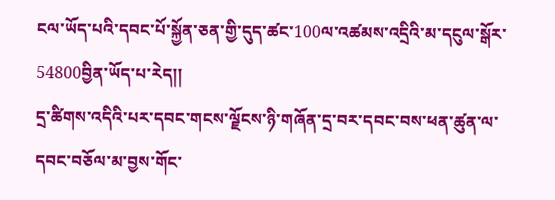ངལ་ཡོད་པའི་དབང་པོ་སྐྱོན་ཅན་གྱི་དུད་ཚང་100ལ་འཚམས་འདྲིའི་མ་དངུལ་སྒོར་54800བྱིན་ཡོད་པ་རེད།།
དྲ་ཚིགས་འདིའི་པར་དབང་གངས་ལྗོངས་ཉི་གཞོན་དྲ་བར་དབང་བས་ཕན་ཚུན་ལ་དབང་བཅོལ་མ་བྱས་གོང་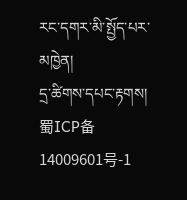རང་དགར་མི་སྤྱོད་པར་མཁྱེན།
དྲ་ཚིགས་དཔང་རྟགས། 蜀ICP备14009601号-1